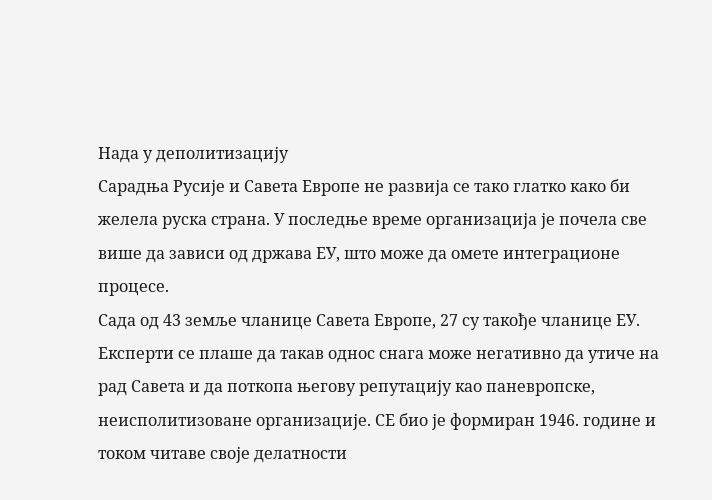Нада у деполитизацију
Сарадња Русије и Савета Европе не развија се тако глатко како би желела руска страна. У последње време организација је почела све више да зависи од држава ЕУ, што може да омете интеграционе процесе.
Сада од 43 земље чланице Савета Европе, 27 су такође чланице ЕУ. Експерти се плаше да такав однос снага може негативно да утиче на рад Савета и да поткопа његову репутацију као паневропске, неисполитизоване организације. СЕ био је формиран 1946. године и током читаве своје делатности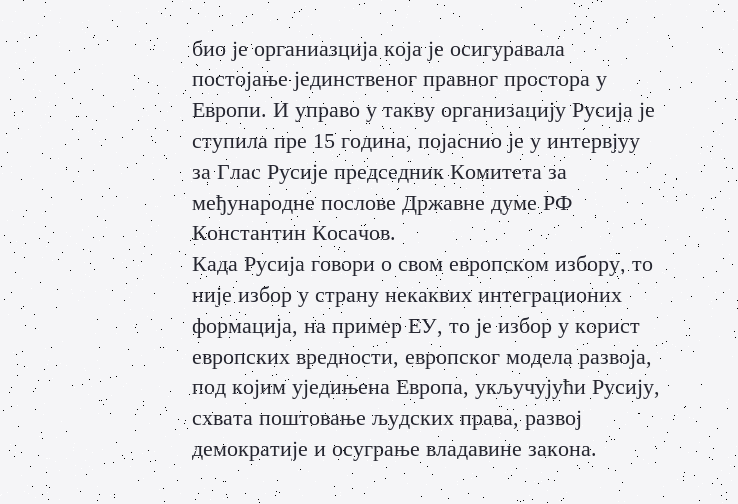био је органиазција која је осигуравала постојање јединственог правног простора у Европи. И управо у такву организацију Русија је ступила пре 15 година, појаснио је у интервјуу за Глас Русије председник Комитета за међународне послове Државне думе РФ Константин Косачов.
Када Русија говори о свом европском избору, то није избор у страну некаквих интеграционих формација, на пример ЕУ, то је избор у корист европских вредности, европског модела развоја, под којим уједињена Европа, укључујући Русију, схвата поштовање људских права, развој демократије и осуграње владавине закона.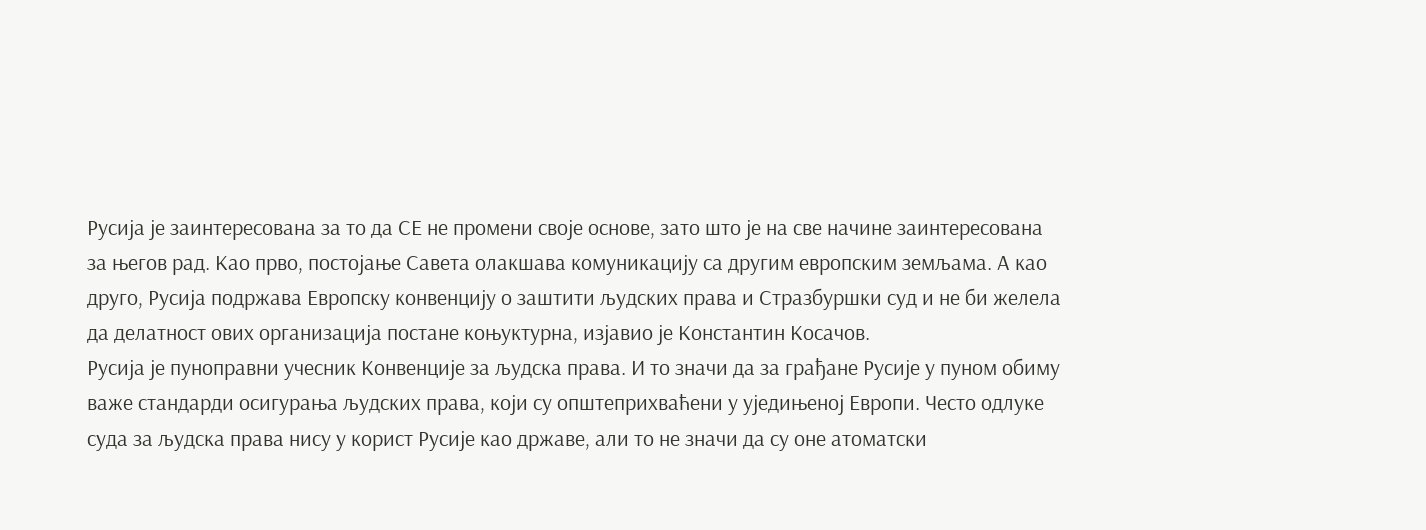Русија је заинтересована за то да СЕ не промени своје основе, зато што је на све начине заинтересована за његов рад. Као прво, постојање Савета олакшава комуникацију са другим европским земљама. А као друго, Русија подржава Европску конвенцију о заштити људских права и Стразбуршки суд и не би желела да делатност ових организација постане коњуктурна, изјавио је Константин Косачов.
Русија је пуноправни учесник Конвенције за људска права. И то значи да за грађане Русије у пуном обиму важе стандарди осигурања људских права, који су општеприхваћени у уједињеној Европи. Често одлуке суда за људска права нису у корист Русије као државе, али то не значи да су оне атоматски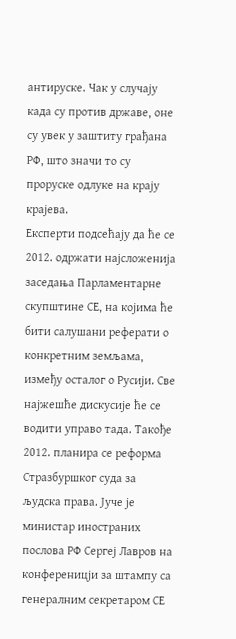антируске. Чак у случају када су против државе, оне су увек у заштиту грађана РФ, што значи то су проруске одлуке на крају крајева.
Експерти подсећају да ће се 2012. одржати најсложенија заседања Парламентарне скупштине СЕ, на којима ће бити салушани реферати о конкретним земљама, између осталог о Русији. Све најжешће дискусије ће се водити управо тада. Такође 2012. планира се реформа Стразбуршког суда за људска права. Јуче је министар иностраних послова РФ Сергеј Лавров на конференицји за штампу са генералним секретаром СЕ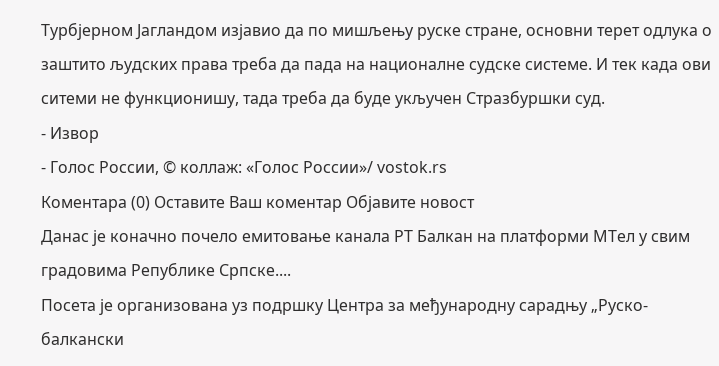Турбјерном Јагландом изјавио да по мишљењу руске стране, основни терет одлука о заштито људских права треба да пада на националне судске системе. И тек када ови ситеми не функционишу, тада треба да буде укључен Стразбуршки суд.
- Извор
- Голос России, © коллаж: «Голос России»/ vostok.rs
Коментара (0) Оставите Ваш коментар Објавите новост
Данас је коначно почело емитовање канала РТ Балкан на платформи МТел у свим градовима Републике Српске....
Посета је организована уз подршку Центра за међународну сарадњу „Руско-балкански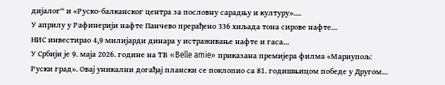дијалог“ и «Руско-балканског центра за пословну сарадњу и културу»....
У априлу у Рафинерији нафте Панчево прерађено 336 хиљада тона сирове нафте...
НИС инвестирао 4,9 милијарди динара у истраживање нафте и гаса...
У Србији је 9. маја 2026. године на ТВ «Belle amie» приказана премијера филма «Мариупољ: Руски град». Овај уникални догађај плански се поклопио са 81. годишњицом победе у Другом...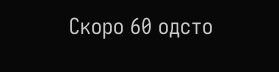Скоро 60 одсто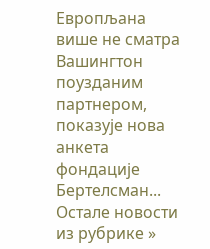Европљана више не сматра Вашингтон поузданим партнером, показује нова анкета фондације Бертелсман...
Остале новости из рубрике »